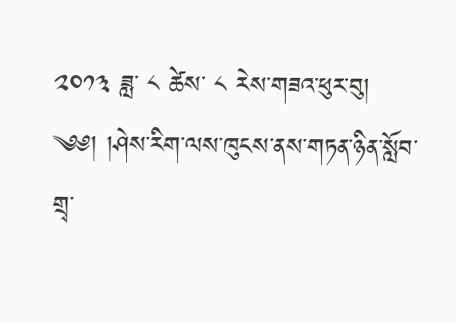༢༠༡༣ ཟླ་ ༨ ཚེས་ ༨ རེས་གཟའ་ཕུར་བུ།
༄༅། །ཤེས་རིག་ལས་ཁུངས་ནས་གཏན་ཉིན་སློབ་གྲྭ་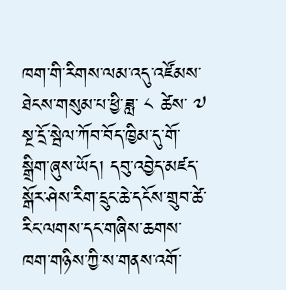ཁག་གི་རིགས་ལམ་འདུ་འཛོམས་ཐེངས་གསུམ་པ་ཕྱི་ཟླ་ ༨ ཚེས་ ༧ སྔ་དྲོ་སྦེལ་ཀོབ་བོད་ཁྱིམ་དུ་གོ་སྒྲིག་ཞུས་ཡོད། དབུ་འབྱེད་མཛད་སྒོར་ཤེས་རིག་དྲུང་ཆེ་དངོས་གྲུབ་ཚེ་རིང་ལགས་དང་གཞིས་ཆགས་ཁག་གཉིས་ཀྱི་ས་གནས་འགོ་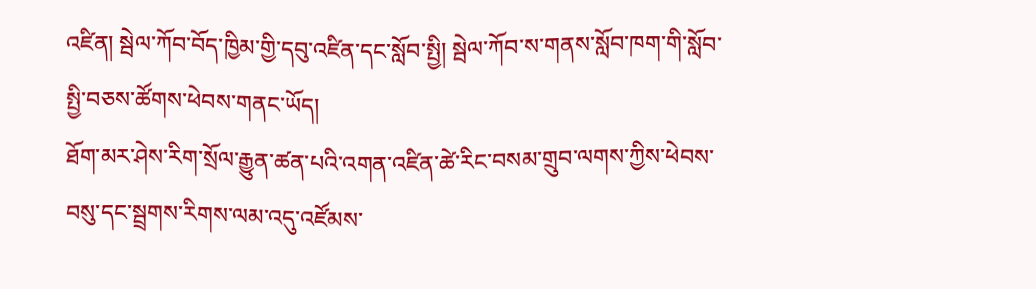འཛིན། སྦེལ་ཀོབ་བོད་ཁྱིམ་གྱི་དབུ་འཛིན་དང་སློབ་སྤྱི། སྦེལ་ཀོབ་ས་གནས་སློབ་ཁག་གི་སློབ་སྤྱི་བཅས་ཚོགས་ཕེབས་གནང་ཡོད།
ཐོག་མར་ཤེས་རིག་སྲོལ་རྒྱུན་ཚན་པའི་འགན་འཛིན་ཚེ་རིང་བསམ་གྲུབ་ལགས་ཀྱིས་ཕེབས་བསུ་དང་སྦྲགས་རིགས་ལམ་འདུ་འཛོམས་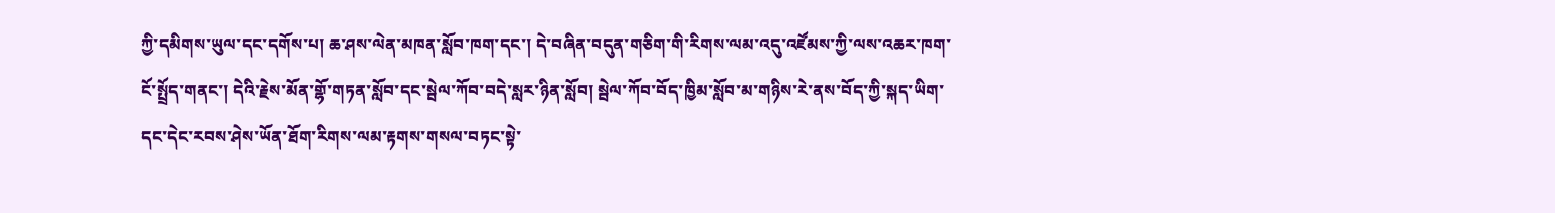ཀྱི་དམིགས་ཡུལ་དང་དགོས་པ། ཆ་ཤས་ལེན་མཁན་སློབ་ཁག་དང་། དེ་བཞིན་བདུན་གཅིག་གི་རིགས་ལམ་འདུ་འཛོམས་ཀྱི་ལས་འཆར་ཁག་ངོ་སྤྲོད་གནང་། དེའི་རྗེས་མོན་གྷོ་གཏན་སློབ་དང་སྦེལ་ཀོབ་བདེ་སླར་ཉིན་སློབ། སྦེལ་ཀོབ་བོད་ཁྱིམ་སློབ་མ་གཉིས་རེ་ནས་བོད་ཀྱི་སྐད་ཡིག་དང་དེང་རབས་ཤེས་ཡོན་ཐོག་རིགས་ལམ་རྟགས་གསལ་བཏང་སྟེ་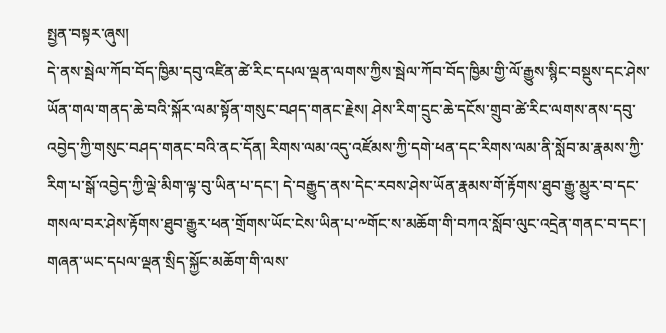སྤྱན་བསྟར་ཞུས།
དེ་ནས་སྦེལ་ཀོབ་བོད་ཁྱིམ་དབུ་འཛིན་ཚེ་རིང་དཔལ་ལྡན་ལགས་ཀྱིས་སྦེལ་ཀོབ་བོད་ཁྱིམ་གྱི་ལོ་རྒྱུས་སྙིང་བསྡུས་དང་ཤེས་ཡོན་གལ་གནད་ཆེ་བའི་སྐོར་ལམ་སྟོན་གསུང་བཤད་གནང་རྗེས། ཤེས་རིག་དྲུང་ཆེ་དངོས་གྲུབ་ཚེ་རིང་ལགས་ནས་དབུ་འབྱེད་ཀྱི་གསུང་བཤད་གནང་བའི་ནང་དོན། རིགས་ལམ་འདུ་འཛོམས་ཀྱི་དགེ་ཕན་དང་རིགས་ལམ་ནི་སློབ་མ་རྣམས་ཀྱི་རིག་པ་སྒོ་འབྱེད་ཀྱི་ལྡེ་མིག་ལྟ་བུ་ཡིན་པ་དང་། དེ་བརྒྱུད་ནས་དེང་རབས་ཤེས་ཡོན་རྣམས་གོ་རྟོགས་ཐུབ་རྒྱུ་མྱུར་བ་དང་གསལ་བར་ཤེས་རྟོགས་ཐུབ་རྒྱུར་ཕན་གྲོགས་ཡོང་ངེས་ཡིན་པ་༸གོང་ས་མཆོག་གི་བཀའ་སློབ་ལུང་འདྲེན་གནང་བ་དང་། གཞན་ཡང་དཔལ་ལྡན་སྲིད་སྐྱོང་མཆོག་གི་ལས་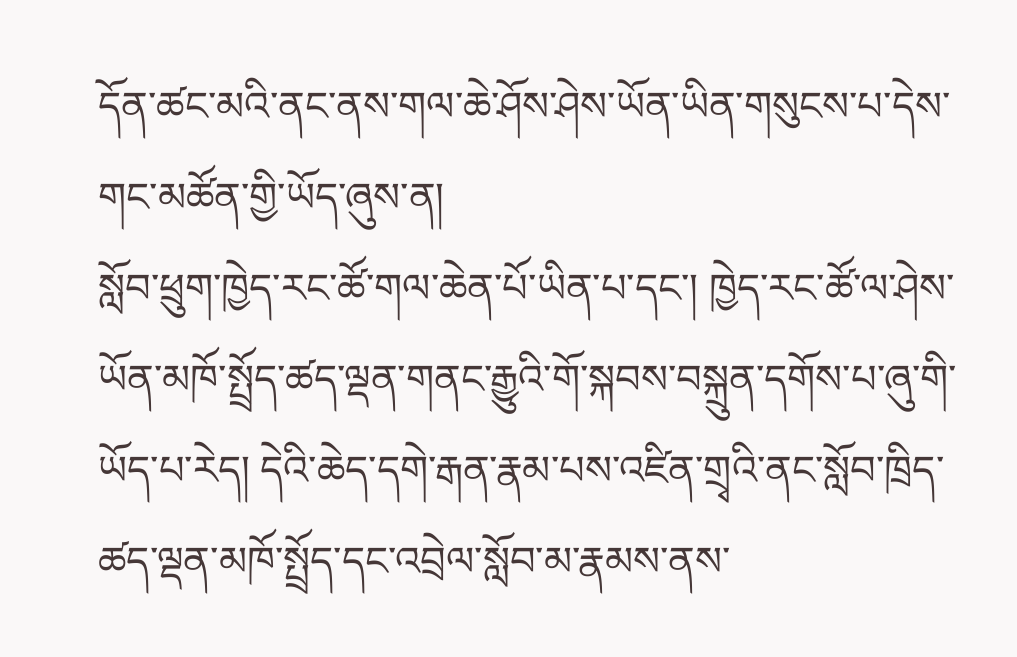དོན་ཚང་མའི་ནང་ནས་གལ་ཆེ་ཤོས་ཤེས་ཡོན་ཡིན་གསུངས་པ་དེས་གང་མཚོན་གྱི་ཡོད་ཞུས་ན།
སློབ་ཕྲུག་ཁྱེད་རང་ཚོ་གལ་ཆེན་པོ་ཡིན་པ་དང་། ཁྱེད་རང་ཚོ་ལ་ཤེས་ཡོན་མཁོ་སྤྲོད་ཚད་ལྡན་གནང་རྒྱུའི་གོ་སྐབས་བསྐྲུན་དགོས་པ་ཞུ་གི་ཡོད་པ་རེད། དེའི་ཆེད་དགེ་རྒན་རྣམ་པས་འཛིན་གྲྭའི་ནང་སློབ་ཁྲིད་ཚད་ལྡན་མཁོ་སྤྲོད་དང་འབྲེལ་སློབ་མ་རྣམས་ནས་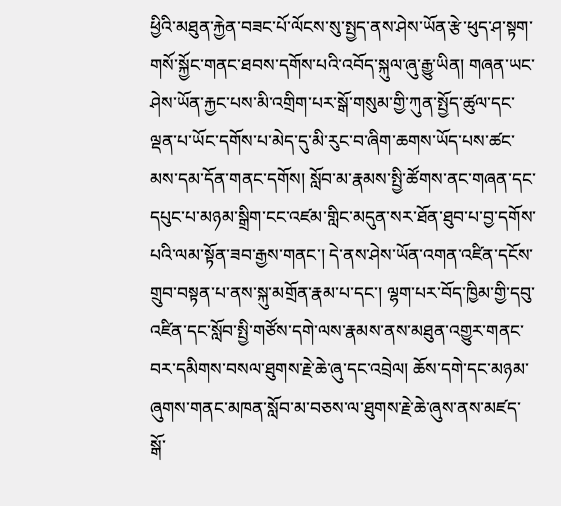ཕྱིའི་མཐུན་རྐྱེན་བཟང་པོ་ལོངས་སུ་སྤྱད་ནས་ཤེས་ཡོན་རྩེ་ཕུད་ཤ་སྟག་གསོ་སྐྱོང་གནང་ཐབས་དགོས་པའི་འབོད་སྐུལ་ཞུ་རྒྱུ་ཡིན། གཞན་ཡང་ཤེས་ཡོན་རྐྱང་པས་མི་འགྲིག་པར་སྒོ་གསུམ་གྱི་ཀུན་སྤྱོད་ཚུལ་དང་ལྡན་པ་ཡོང་དགོས་པ་མེད་དུ་མི་རུང་བ་ཞིག་ཆགས་ཡོད་པས་ཚང་མས་དམ་དོན་གནང་དགོས། སློབ་མ་རྣམས་སྤྱི་ཚོགས་ནང་གཞན་དང་དཔུང་པ་མཉམ་སྒྲིག་ངང་འཛམ་གླིང་མདུན་སར་ཐོན་ཐུབ་པ་བྱ་དགོས་པའི་ལམ་སྟོན་ཟབ་རྒྱས་གནང་། དེ་ནས་ཤེས་ཡོན་འགན་འཛིན་དངོས་གྲུབ་བསྟན་པ་ནས་སྐུ་མགྲོན་རྣམ་པ་དང་། ལྷག་པར་བོད་ཁྱིམ་གྱི་དབུ་འཛིན་དང་སློབ་སྤྱི་གཙོས་དགེ་ལས་རྣམས་ནས་མཐུན་འགྱུར་གནང་བར་དམིགས་བསལ་ཐུགས་རྗེ་ཆེ་ཞུ་དང་འབྲེལ། ཆོས་དགེ་དང་མཉམ་ཞུགས་གནང་མཁན་སློབ་མ་བཅས་ལ་ཐུགས་རྗེ་ཆེ་ཞུས་ནས་མཛད་སྒོ་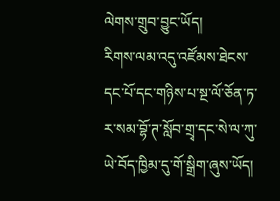ལེགས་གྲུབ་བྱུང་ཡོད།
རིགས་ལམ་འདུ་འཛོམས་ཐེངས་དང་པོ་དང་གཉིས་པ་སྔ་ལོ་ཅོན་ཏ་ར་སམ་བྷོ་ཊ་སློབ་གྲྭ་དང་སེ་ལ་ཀུ་ཡེ་བོད་ཁྱིམ་དུ་གོ་སྒྲིག་ཞུས་ཡོད།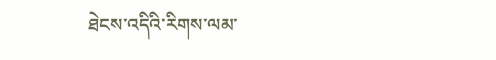ཐེངས་འདིའི་རིགས་ལམ་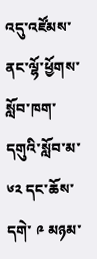འདུ་འཛོམས་ནང་ལྷོ་ཕྱོགས་སློབ་ཁག་དགུའི་སློབ་མ་ ༦༢ དང་ཆོས་དགེ་ ༩ མཉམ་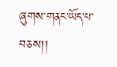ཞུགས་གནང་ཡོད་པ་བཅས།།